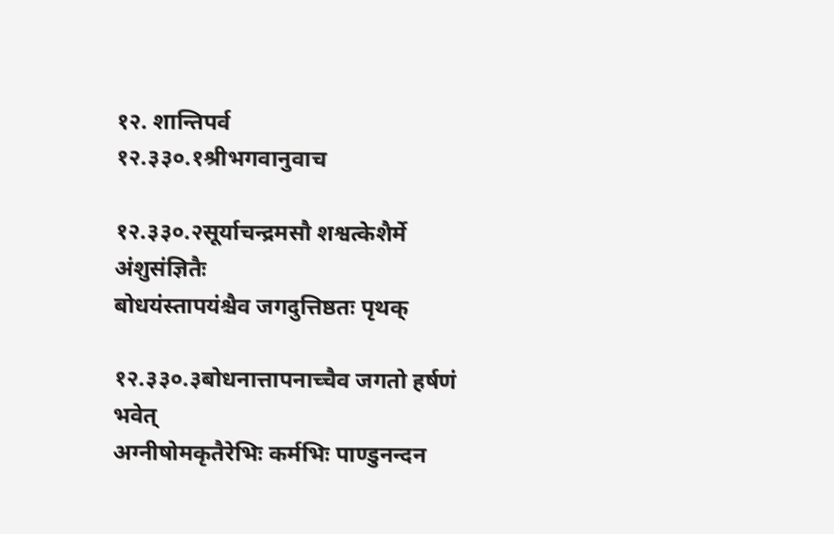१२. शान्तिपर्व
१२.३३०.१श्रीभगवानुवाच

१२.३३०.२सूर्याचन्द्रमसौ शश्वत्केशैर्मे अंशुसंज्ञितैः
बोधयंस्तापयंश्चैव जगदुत्तिष्ठतः पृथक्

१२.३३०.३बोधनात्तापनाच्चैव जगतो हर्षणं भवेत्
अग्नीषोमकृतैरेभिः कर्मभिः पाण्डुनन्दन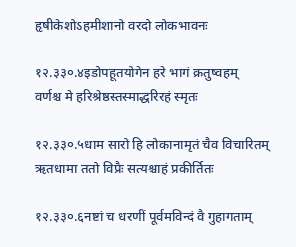हृषीकेशोऽहमीशानो वरदो लोकभावनः

१२.३३०.४इडोपहूतयोगेन हरे भागं क्रतुष्वहम्
वर्णश्च मे हरिश्रेष्ठस्तस्माद्धरिरहं स्मृतः

१२.३३०.५धाम सारो हि लोकानामृतं चैव विचारितम्
ऋतधामा ततो विप्रैः सत्यश्चाहं प्रकीर्तितः

१२.३३०.६नष्टां च धरणीं पूर्वमविन्दं वै गुहागताम्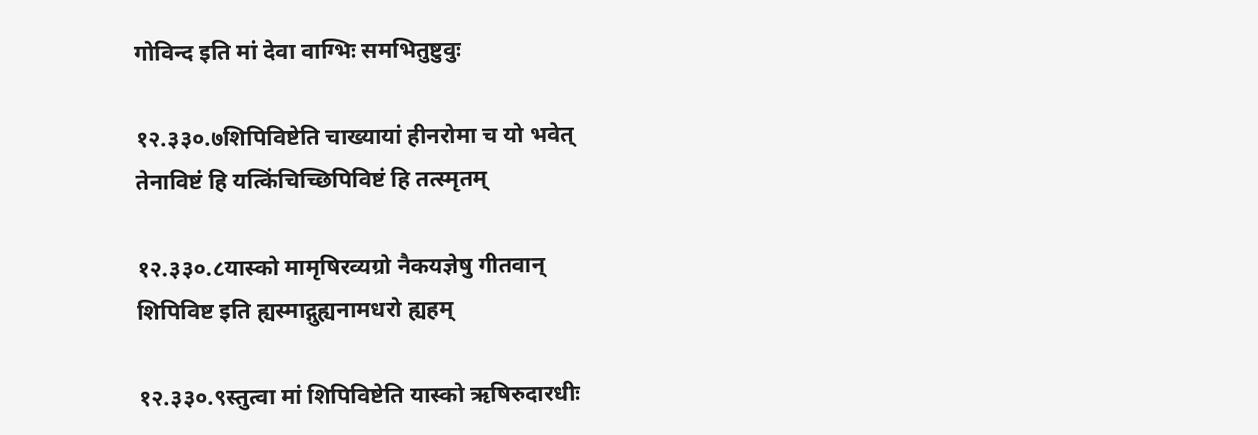गोविन्द इति मां देवा वाग्भिः समभितुष्टुवुः

१२.३३०.७शिपिविष्टेति चाख्यायां हीनरोमा च यो भवेत्
तेनाविष्टं हि यत्किंचिच्छिपिविष्टं हि तत्स्मृतम्

१२.३३०.८यास्को मामृषिरव्यग्रो नैकयज्ञेषु गीतवान्
शिपिविष्ट इति ह्यस्माद्गुह्यनामधरो ह्यहम्

१२.३३०.९स्तुत्वा मां शिपिविष्टेति यास्को ऋषिरुदारधीः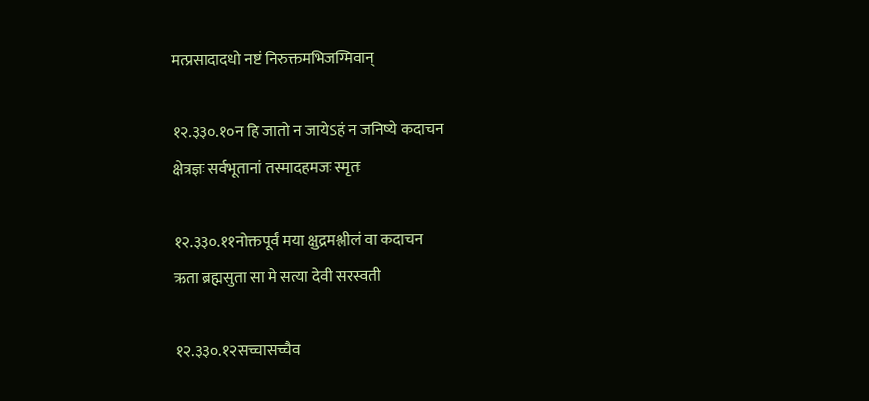मत्प्रसादादधो नष्टं निरुक्तमभिजग्मिवान्

१२.३३०.१०न हि जातो न जायेऽहं न जनिष्ये कदाचन
क्षेत्रज्ञः सर्वभूतानां तस्मादहमजः स्मृतः

१२.३३०.११नोक्तपूर्वं मया क्षुद्रमश्लीलं वा कदाचन
ऋता ब्रह्मसुता सा मे सत्या देवी सरस्वती

१२.३३०.१२सच्चासच्चैव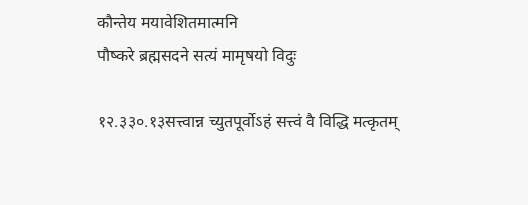कौन्तेय मयावेशितमात्मनि
पौष्करे ब्रह्मसदने सत्यं मामृषयो विदुः

१२.३३०.१३सत्त्वान्न च्युतपूर्वोऽहं सत्त्वं वै विद्धि मत्कृतम्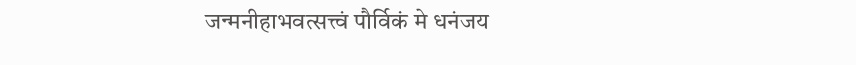जन्मनीहाभवत्सत्त्वं पौर्विकं मे धनंजय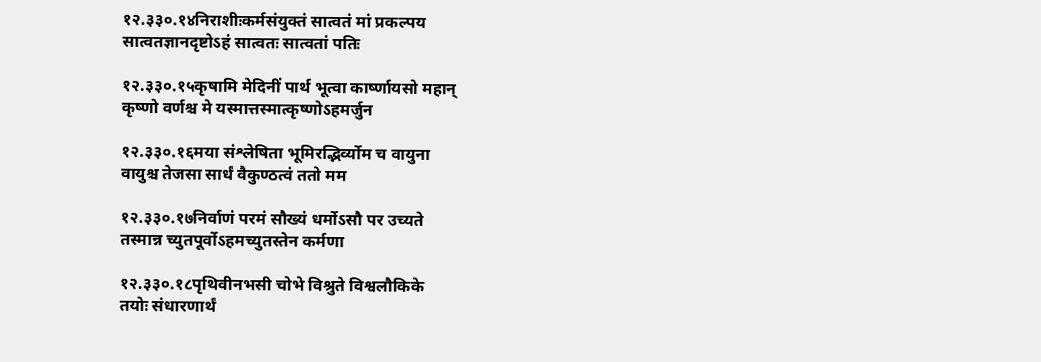१२.३३०.१४निराशीःकर्मसंयुक्तं सात्वतं मां प्रकल्पय
सात्वतज्ञानदृष्टोऽहं सात्वतः सात्वतां पतिः

१२.३३०.१५कृषामि मेदिनीं पार्थ भूत्वा कार्ष्णायसो महान्
कृष्णो वर्णश्च मे यस्मात्तस्मात्कृष्णोऽहमर्जुन

१२.३३०.१६मया संश्लेषिता भूमिरद्भिर्व्योम च वायुना
वायुश्च तेजसा सार्धं वैकुण्ठत्वं ततो मम

१२.३३०.१७निर्वाणं परमं सौख्यं धर्मोऽसौ पर उच्यते
तस्मान्न च्युतपूर्वोऽहमच्युतस्तेन कर्मणा

१२.३३०.१८पृथिवीनभसी चोभे विश्रुते विश्वलौकिके
तयोः संधारणार्थं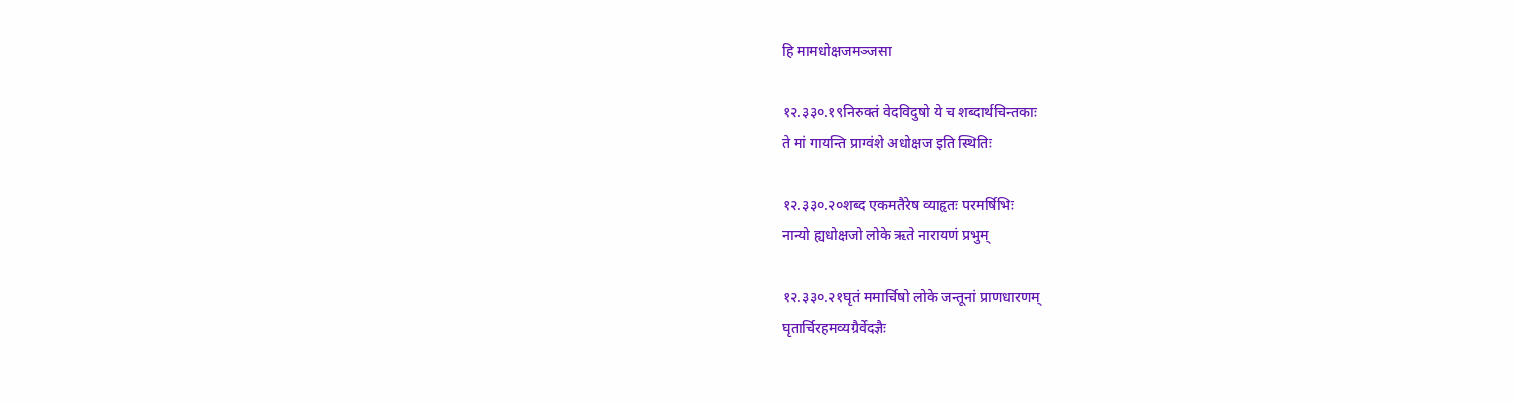हि मामधोक्षजमञ्जसा

१२.३३०.१९निरुक्तं वेदविदुषो ये च शब्दार्थचिन्तकाः
ते मां गायन्ति प्राग्वंशे अधोक्षज इति स्थितिः

१२.३३०.२०शब्द एकमतैरेष व्याहृतः परमर्षिभिः
नान्यो ह्यधोक्षजो लोके ऋते नारायणं प्रभुम्

१२.३३०.२१घृतं ममार्चिषो लोके जन्तूनां प्राणधारणम्
घृतार्चिरहमव्यग्रैर्वेदज्ञैः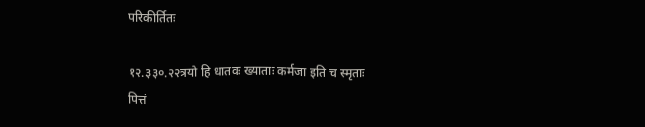परिकीर्तितः

१२.३३०.२२त्रयो हि धातवः ख्याताः कर्मजा इति च स्मृताः
पित्तं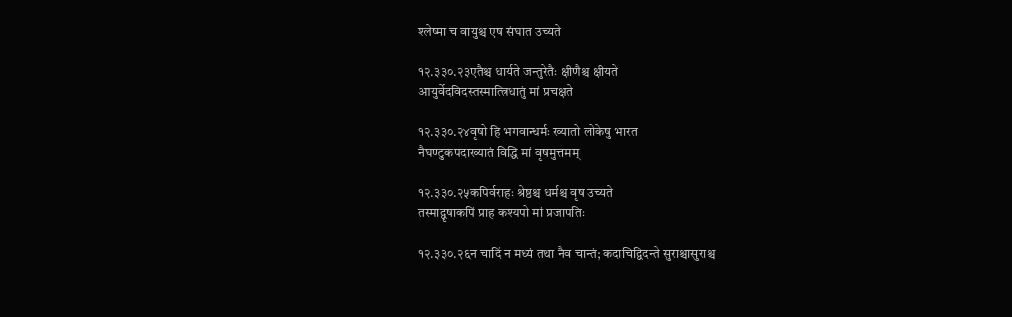श्लेष्मा च वायुश्च एष संघात उच्यते

१२.३३०.२३एतैश्च धार्यते जन्तुरेतैः क्षीणैश्च क्षीयते
आयुर्वेदविदस्तस्मात्त्रिधातुं मां प्रचक्षते

१२.३३०.२४वृषो हि भगवान्धर्मः ख्यातो लोकेषु भारत
नैघण्टुकपदाख्यातं विद्धि मां वृषमुत्तमम्

१२.३३०.२५कपिर्वराहः श्रेष्ठश्च धर्मश्च वृष उच्यते
तस्माद्वृषाकपिं प्राह कश्यपो मां प्रजापतिः

१२.३३०.२६न चादिं न मध्यं तथा नैव चान्तं; कदाचिद्विदन्ते सुराश्चासुराश्च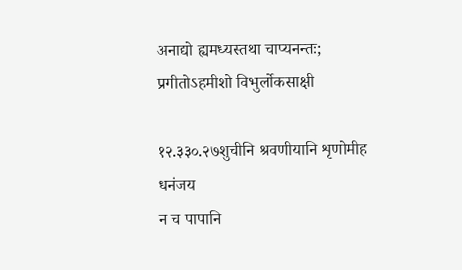अनाद्यो ह्यमध्यस्तथा चाप्यनन्तः; प्रगीतोऽहमीशो विभुर्लोकसाक्षी

१२.३३०.२७शुचीनि श्रवणीयानि शृणोमीह धनंजय
न च पापानि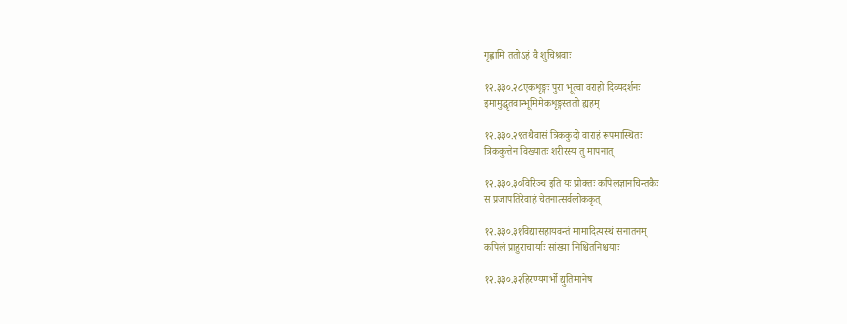गृह्णामि ततोऽहं वै शुचिश्रवाः

१२.३३०.२८एकशृङ्गः पुरा भूत्वा वराहो दिव्यदर्शनः
इमामुद्धृतवान्भूमिमेकशृङ्गस्ततो ह्यहम्

१२.३३०.२९तथैवासं त्रिककुदो वाराहं रूपमास्थितः
त्रिककुत्तेन विख्यातः शरीरस्य तु मापनात्

१२.३३०.३०विरिञ्च इति यः प्रोक्तः कपिलज्ञानचिन्तकैः
स प्रजापतिरेवाहं चेतनात्सर्वलोककृत्

१२.३३०.३१विद्यासहायवन्तं मामादित्यस्थं सनातनम्
कपिलं प्राहुराचार्याः सांख्या निश्चितनिश्चयाः

१२.३३०.३२हिरण्यगर्भो द्युतिमानेष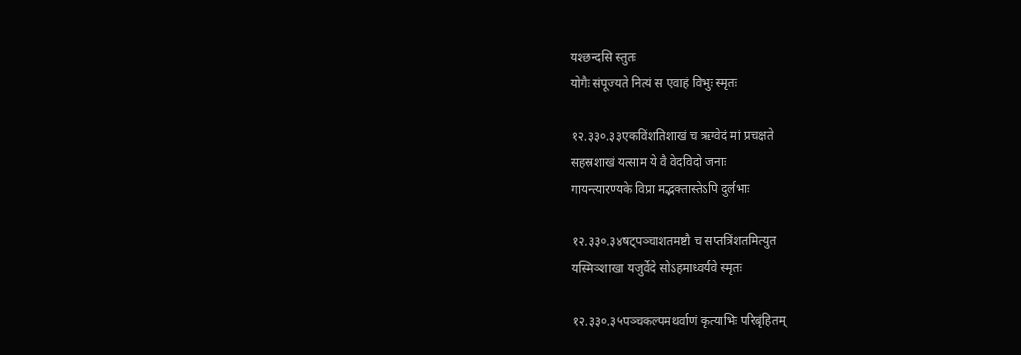यश्छन्दसि स्तुतः
योगैः संपूज्यते नित्यं स एवाहं विभुः स्मृतः

१२.३३०.३३एकविंशतिशाखं च ऋग्वेदं मां प्रचक्षते
सहस्रशाखं यत्साम ये वै वेदविदो जनाः
गायन्त्यारण्यके विप्रा मद्भक्तास्तेऽपि दुर्लभाः

१२.३३०.३४षट्पञ्चाशतमष्टौ च सप्तत्रिंशतमित्युत
यस्मिञ्शाखा यजुर्वेदे सोऽहमाध्वर्यवे स्मृतः

१२.३३०.३५पञ्चकल्पमथर्वाणं कृत्याभिः परिबृंहितम्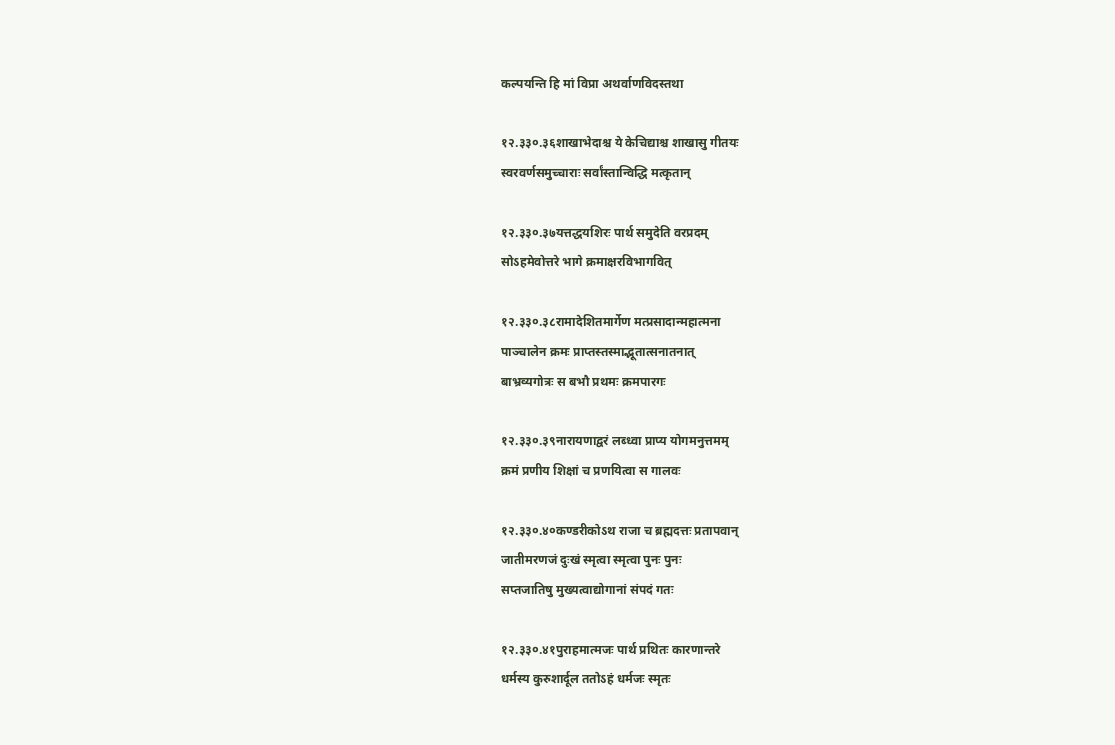कल्पयन्ति हि मां विप्रा अथर्वाणविदस्तथा

१२.३३०.३६शाखाभेदाश्च ये केचिद्याश्च शाखासु गीतयः
स्वरवर्णसमुच्चाराः सर्वांस्तान्विद्धि मत्कृतान्

१२.३३०.३७यत्तद्धयशिरः पार्थ समुदेति वरप्रदम्
सोऽहमेवोत्तरे भागे क्रमाक्षरविभागवित्

१२.३३०.३८रामादेशितमार्गेण मत्प्रसादान्महात्मना
पाञ्चालेन क्रमः प्राप्तस्तस्माद्भूतात्सनातनात्
बाभ्रव्यगोत्रः स बभौ प्रथमः क्रमपारगः

१२.३३०.३९नारायणाद्वरं लब्ध्वा प्राप्य योगमनुत्तमम्
क्रमं प्रणीय शिक्षां च प्रणयित्वा स गालवः

१२.३३०.४०कण्डरीकोऽथ राजा च ब्रह्मदत्तः प्रतापवान्
जातीमरणजं दुःखं स्मृत्वा स्मृत्वा पुनः पुनः
सप्तजातिषु मुख्यत्वाद्योगानां संपदं गतः

१२.३३०.४१पुराहमात्मजः पार्थ प्रथितः कारणान्तरे
धर्मस्य कुरुशार्दूल ततोऽहं धर्मजः स्मृतः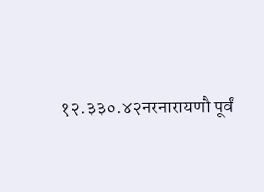१२.३३०.४२नरनारायणौ पूर्वं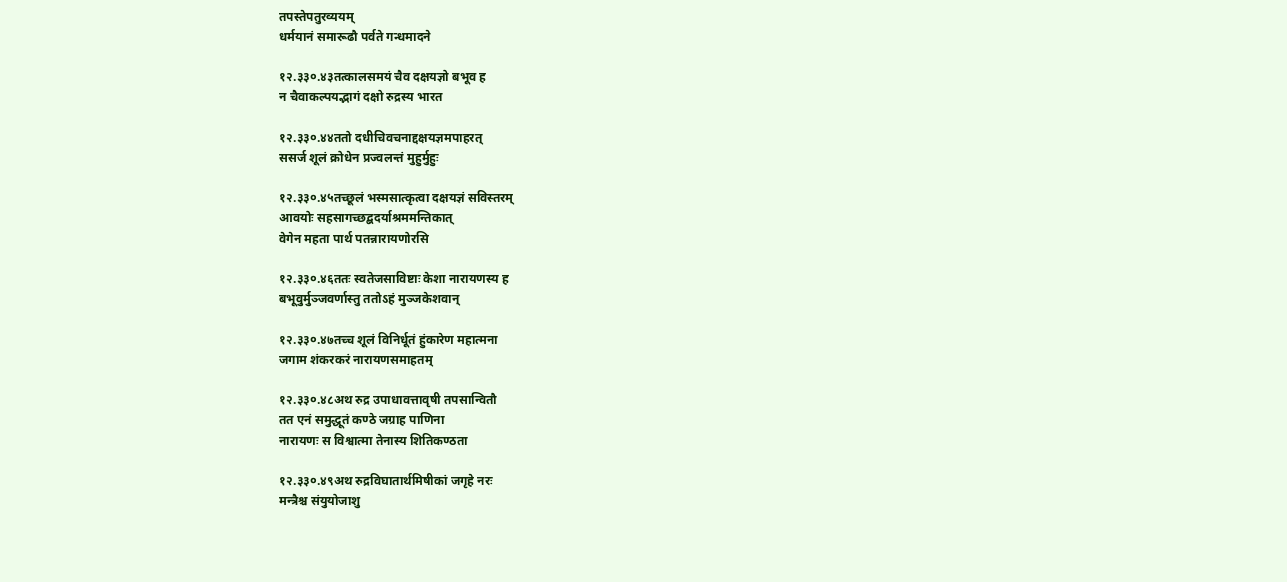तपस्तेपतुरव्ययम्
धर्मयानं समारूढौ पर्वते गन्धमादने

१२.३३०.४३तत्कालसमयं चैव दक्षयज्ञो बभूव ह
न चैवाकल्पयद्भागं दक्षो रुद्रस्य भारत

१२.३३०.४४ततो दधीचिवचनाद्दक्षयज्ञमपाहरत्
ससर्ज शूलं क्रोधेन प्रज्वलन्तं मुहुर्मुहुः

१२.३३०.४५तच्छूलं भस्मसात्कृत्वा दक्षयज्ञं सविस्तरम्
आवयोः सहसागच्छद्बदर्याश्रममन्तिकात्
वेगेन महता पार्थ पतन्नारायणोरसि

१२.३३०.४६ततः स्वतेजसाविष्टाः केशा नारायणस्य ह
बभूवुर्मुञ्जवर्णास्तु ततोऽहं मुञ्जकेशवान्

१२.३३०.४७तच्च शूलं विनिर्धूतं हुंकारेण महात्मना
जगाम शंकरकरं नारायणसमाहतम्

१२.३३०.४८अथ रुद्र उपाधावत्तावृषी तपसान्वितौ
तत एनं समुद्धूतं कण्ठे जग्राह पाणिना
नारायणः स विश्वात्मा तेनास्य शितिकण्ठता

१२.३३०.४९अथ रुद्रविघातार्थमिषीकां जगृहे नरः
मन्त्रैश्च संयुयोजाशु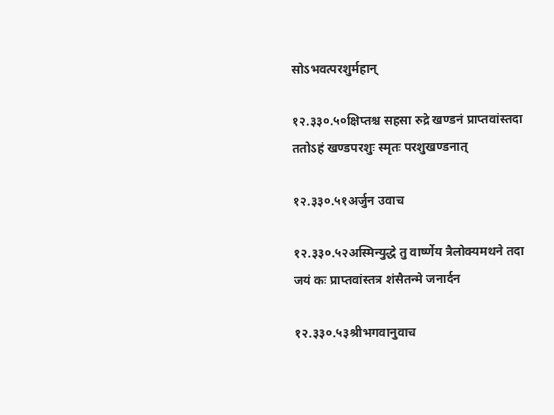सोऽभवत्परशुर्महान्

१२.३३०.५०क्षिप्तश्च सहसा रुद्रे खण्डनं प्राप्तवांस्तदा
ततोऽहं खण्डपरशुः स्मृतः परशुखण्डनात्

१२.३३०.५१अर्जुन उवाच

१२.३३०.५२अस्मिन्युद्धे तु वार्ष्णेय त्रैलोक्यमथने तदा
जयं कः प्राप्तवांस्तत्र शंसैतन्मे जनार्दन

१२.३३०.५३श्रीभगवानुवाच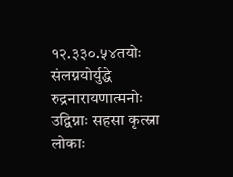१२.३३०.५४तयोः संलग्नयोर्युद्धे रुद्रनारायणात्मनोः
उद्विग्नाः सहसा कृत्स्ना लोकाः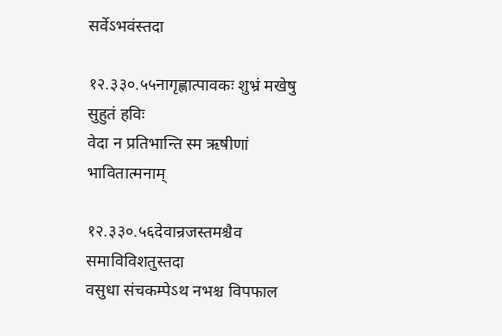सर्वेऽभवंस्तदा

१२.३३०.५५नागृह्णात्पावकः शुभ्रं मखेषु सुहुतं हविः
वेदा न प्रतिभान्ति स्म ऋषीणां भावितात्मनाम्

१२.३३०.५६देवान्रजस्तमश्चैव समाविविशतुस्तदा
वसुधा संचकम्पेऽथ नभश्च विपफाल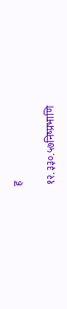ह

१२.३३०.५७निष्प्रभाणि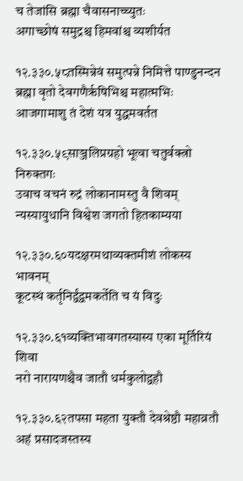च तेजांसि ब्रह्मा चैवासनाच्च्युतः
अगाच्छोषं समुद्रश्च हिमवांश्च व्यशीर्यत

१२.३३०.५८तस्मिन्नेवं समुत्पन्ने निमित्ते पाण्डुनन्दन
ब्रह्मा वृतो देवगणैरृषिभिश्च महात्मभिः
आजगामाशु तं देशं यत्र युद्धमवर्तत

१२.३३०.५९साञ्जलिप्रग्रहो भूत्वा चतुर्वक्त्रो निरुक्तगः
उवाच वचनं रुद्रं लोकानामस्तु वै शिवम्
न्यस्यायुधानि विश्वेश जगतो हितकाम्यया

१२.३३०.६०यदक्षरमथाव्यक्तमीशं लोकस्य भावनम्
कूटस्थं कर्तृनिर्द्वंद्वमकर्तेति च यं विदुः

१२.३३०.६१व्यक्तिभावगतस्यास्य एका मूर्तिरियं शिवा
नरो नारायणश्चैव जातौ धर्मकुलोद्वहौ

१२.३३०.६२तपसा महता युक्तौ देवश्रेष्ठौ महाव्रतौ
अहं प्रसादजस्तस्य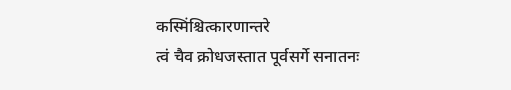कस्मिंश्चित्कारणान्तरे
त्वं चैव क्रोधजस्तात पूर्वसर्गे सनातनः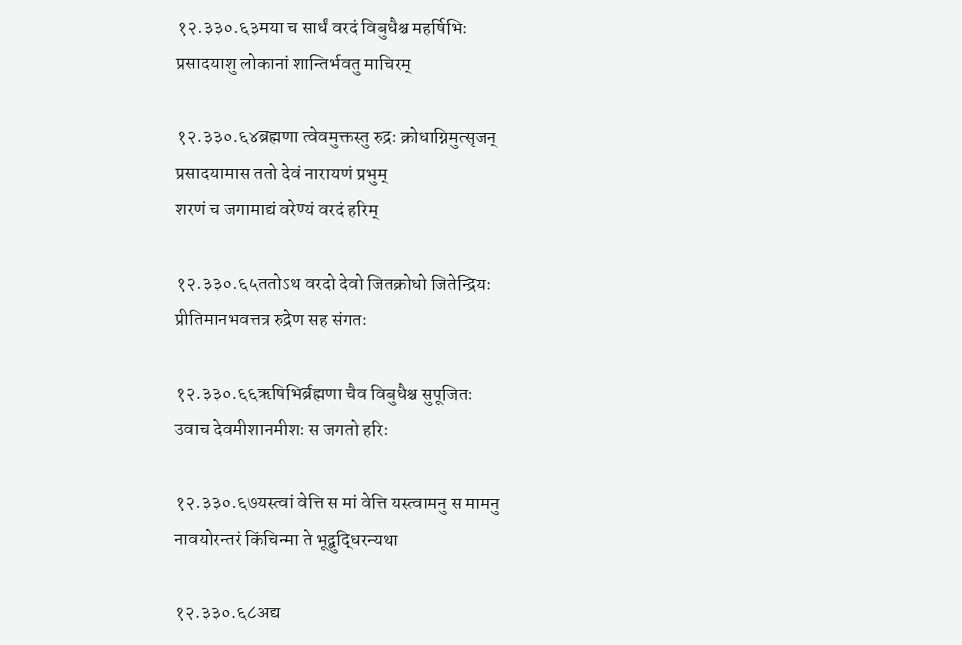१२.३३०.६३मया च सार्धं वरदं विबुधैश्च महर्षिभिः
प्रसादयाशु लोकानां शान्तिर्भवतु माचिरम्

१२.३३०.६४ब्रह्मणा त्वेवमुक्तस्तु रुद्रः क्रोधाग्निमुत्सृजन्
प्रसादयामास ततो देवं नारायणं प्रभुम्
शरणं च जगामाद्यं वरेण्यं वरदं हरिम्

१२.३३०.६५ततोऽथ वरदो देवो जितक्रोधो जितेन्द्रियः
प्रीतिमानभवत्तत्र रुद्रेण सह संगतः

१२.३३०.६६ऋषिभिर्ब्रह्मणा चैव विबुधैश्च सुपूजितः
उवाच देवमीशानमीशः स जगतो हरिः

१२.३३०.६७यस्त्वां वेत्ति स मां वेत्ति यस्त्वामनु स मामनु
नावयोरन्तरं किंचिन्मा ते भूद्बुद्धिरन्यथा

१२.३३०.६८अद्य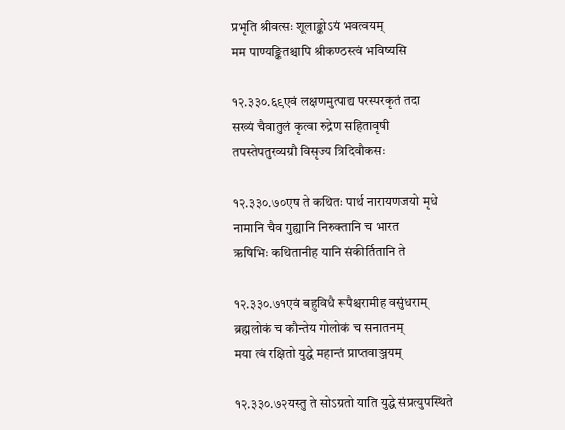प्रभृति श्रीवत्सः शूलाङ्कोऽयं भवत्वयम्
मम पाण्यङ्कितश्चापि श्रीकण्ठस्त्वं भविष्यसि

१२.३३०.६९एवं लक्षणमुत्पाद्य परस्परकृतं तदा
सख्यं चैवातुलं कृत्वा रुद्रेण सहितावृषी
तपस्तेपतुरव्यग्रौ विसृज्य त्रिदिवौकसः

१२.३३०.७०एष ते कथितः पार्थ नारायणजयो मृधे
नामानि चैव गुह्यानि निरुक्तानि च भारत
ऋषिभिः कथितानीह यानि संकीर्तितानि ते

१२.३३०.७१एवं बहुविधै रूपैश्चरामीह वसुंधराम्
ब्रह्मलोकं च कौन्तेय गोलोकं च सनातनम्
मया त्वं रक्षितो युद्धे महान्तं प्राप्तवाञ्जयम्

१२.३३०.७२यस्तु ते सोऽग्रतो याति युद्धे संप्रत्युपस्थिते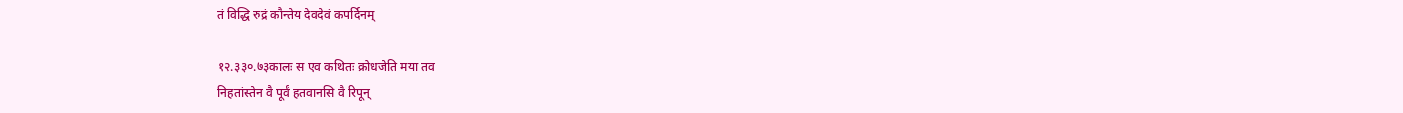तं विद्धि रुद्रं कौन्तेय देवदेवं कपर्दिनम्

१२.३३०.७३कालः स एव कथितः क्रोधजेति मया तव
निहतांस्तेन वै पूर्वं हतवानसि वै रिपून्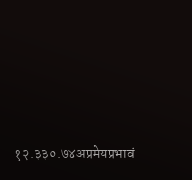१२.३३०.७४अप्रमेयप्रभावं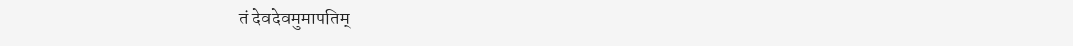तं देवदेवमुमापतिम्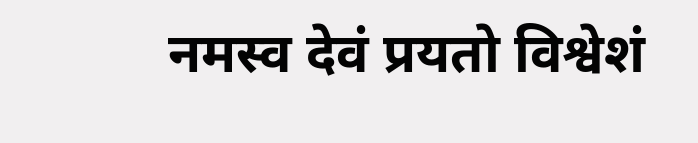नमस्व देवं प्रयतो विश्वेशं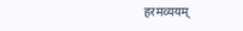हरमव्ययम्